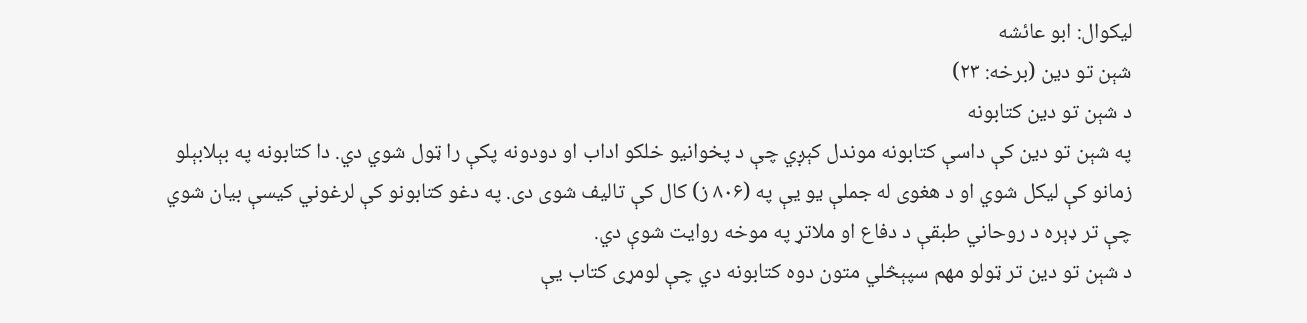لیکوال: ابو عائشه
شېن تو دین (برخه: ۲۳)
د شېن تو دین کتابونه
په شېن تو دين کې داسې کتابونه موندل کېږي چې د پخوانیو خلکو اداب او دودونه پکې را ټول شوي دي. دا کتابونه په بېلابېلو زمانو کې لیکل شوي او د هغوی له جملې یو یې په (۸۰۶ ز) کال کې تالیف شوی دی. په دغو کتابونو کې لرغوني کیسې بیان شوي چې تر ډېره د روحاني طبقې د دفاع او ملاتړ په موخه روایت شوې دي.
د شېن تو دین تر ټولو مهم سپېڅلي متون دوه کتابونه دي چې لومړی کتاب يې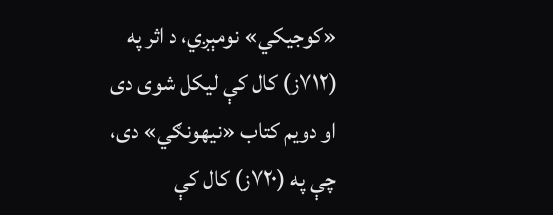«کوجيکي» نومېږي، د اثر په (۷۱۲ز) کال کې لیکل شوی دی او دويم کتاب «نیهونګي» دی، چې په (۷۲۰ز) کال کې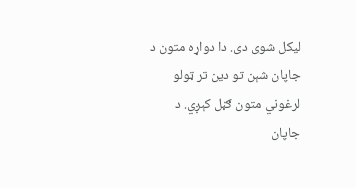لیکل شوی دی. دا دواړه متون د جاپان شېن تو دین تر ټولو لرغوني متون ګڼل کېږي. د جاپان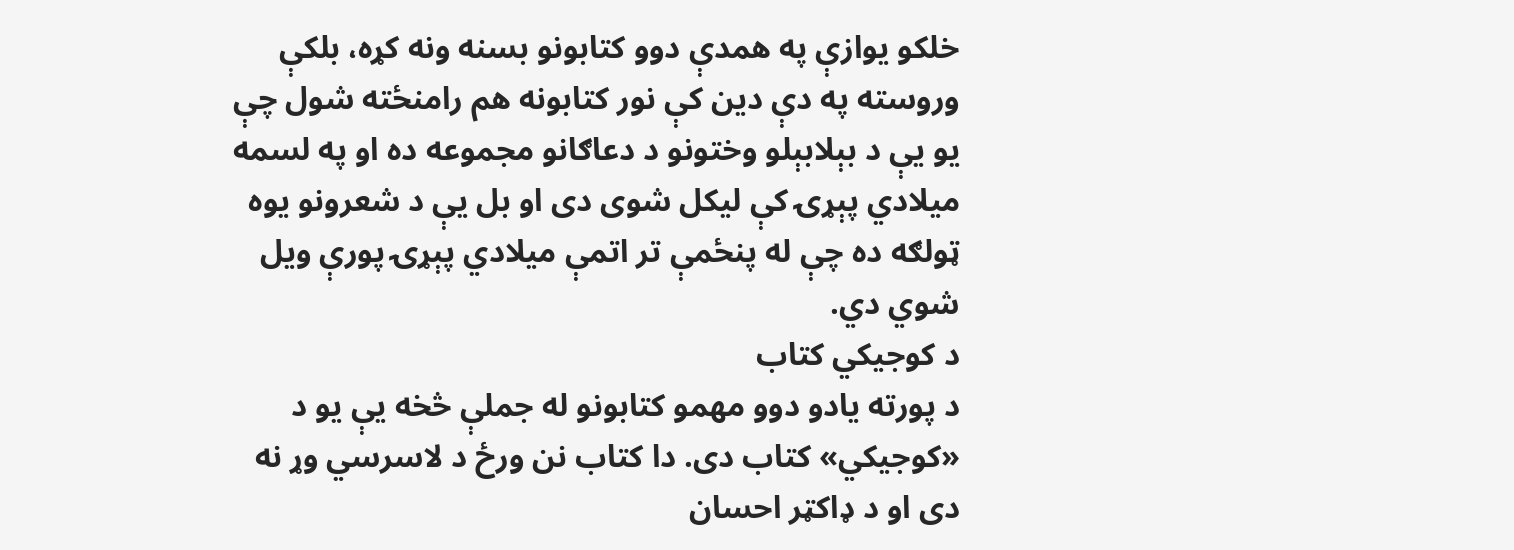خلکو یوازې په همدې دوو کتابونو بسنه ونه کړه، بلکې وروسته په دې دین کې نور کتابونه هم رامنځته شول چې یو یې د بېلابېلو وختونو د دعاګانو مجموعه ده او په لسمه میلادي پېړۍ کې لیکل شوی دی او بل یې د شعرونو یوه ټولګه ده چې له پنځمې تر اتمې میلادي پېړۍ پورې ویل شوي دي.
د کوجيکي کتاب
د پورته یادو دوو مهمو کتابونو له جملې څخه يې یو د «کوجيکي» کتاب دی. دا کتاب نن ورځ د لاسرسي وړ نه دی او د ډاکټر احسان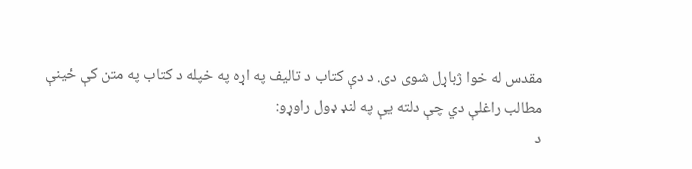مقدس له خوا ژباړل شوی دی. د دې کتاب د تالیف په اړه په خپله د کتاب په متن کې ځینې مطالب راغلې دي چې دلته يې په لنډ ډول راوړو:
د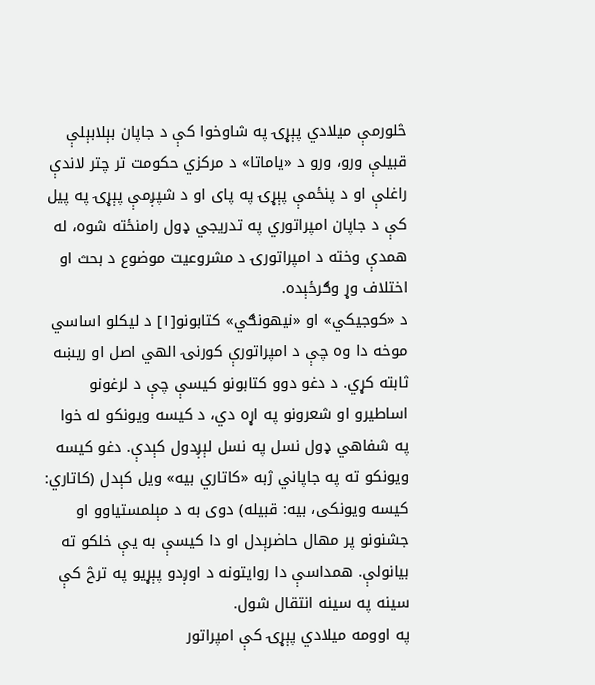څلورمې میلادي پېړۍ په شاوخوا کې د جاپان بېلابېلې قبيلې ورو، ورو د «ياماتا» د مرکزي حکومت تر چتر لاندې راغلې او د پنځمې پېړۍ په پای او د شپږمې پېړۍ په پیل کې د جاپان امپراتوري په تدریجي ډول رامنځته شوه، له همدې وخته د امپراتورۍ د مشروعیت موضوع د بحث او اختلاف وړ وګرځېده.
د «کوجيکي» او «نیهونګي» کتابونو[۱] د لیکلو اساسي موخه دا وه چې د امپراتورې کورنۍ الهي اصل او ریښه ثابته کړي. د دغو دوو کتابونو کیسې چې د لرغونو اساطیرو او شعرونو په اړه دي، د کیسه ویونکو له خوا په شفاهي ډول نسل په نسل لېږدول کېدې. دغو کیسه ویونکو ته په جاپاني ژبه «کاتاري بیه» ویل کېدل (کاتاري: کیسه ویونکی، بیه: قبیله) دوی به د مېلمستیاوو او جشنونو پر مهال حاضرېدل او دا کیسې به یې خلکو ته بیانولې. همداسې دا روایتونه د اوږدو پېړیو په ترڅ کې سینه په سینه انتقال شول.
په اوومه میلادي پېړۍ کې امپراتور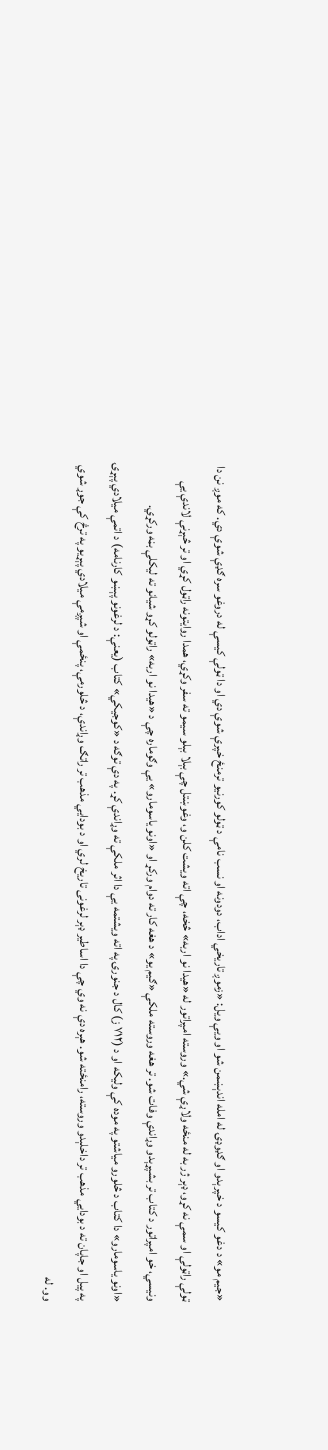«جیم مو» د دغو کیسو د خپرېدو او ګډوډۍ له امله اندېښمن شو او ویې ویل: «زموږ تاریخي اداب، دودونه او نسب نامې د ټولو کورنیو ترمنځ خپرې شوې دي او دا ټولې کیسې له دروغو سره ګډې شوې دي. که موږ نن دا ټولې راټولې او سمې نه کړو، ډېر ژر به له منځه ولاړې شي.» وروسته امپراتور له «هیدا نو اربه» څخه، چې اته ویشت کلن و، وغوښتل چې بېلا بېلو سیمو ته سفر وکړي، همدا روایتونه راټول کړي او تر څېړنې لاندې یې ونیسي، خو امپراتور د کتاب تر بشپړېدو وړاندې وفات شو. تر هغه وروسته ملکې «ګیم یو» د هغه کار ته دوام ورکړ او «اونو یاسومارو» یې وګوماره چې د «هیدا نو اربه» راټولو کړو شيانو ته ليکلې بڼه ورکړي.
«اونو یاسومارو» دا کتاب د څلورو میاشتو په موده کې ولیکه او د (۷۱۲ ز) کال د جنورۍ په اته ویشتمه یې دا اثر ملکې ته وړاندې کړ. په دې توګه د «کوجيکي» کتاب (یعنې: د لرغونو پېښو کارنامه) د اتمې میلادي پېړۍ په پیل او جاپان ته د بودایي مذهب تر داخلېدو وروسته، رامنځته شو. هېره دې نه وي چې دا اساطیر ډېر لرغونی تاریخ لري او د بودایي مذهب تر راتګ وړاندې، د څلورمې، پنځمې او شپږمې میلادي پېړیو په ترڅ کې جوړ شوي وو. له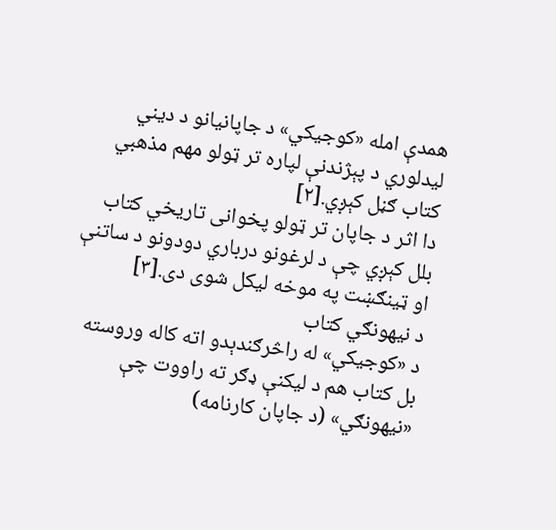همدې امله «کوجيکي» د جاپانيانو د دیني لیدلوري د پېژندنې لپاره تر ټولو مهم مذهبي کتاب ګڼل کېږي.[۲]
دا اثر د جاپان تر ټولو پخوانی تاریخي کتاب بلل کېږي چې د لرغونو درباري دودونو د ساتنې او ټینګښت په موخه لیکل شوی دی.[۳]
د نیهونګي کتاب
د «کوجيکي» له راڅرګندېدو اته کاله وروسته بل کتاب هم د لیکنې ډګر ته راووت چې «نیهونګي» (د جاپان کارنامه)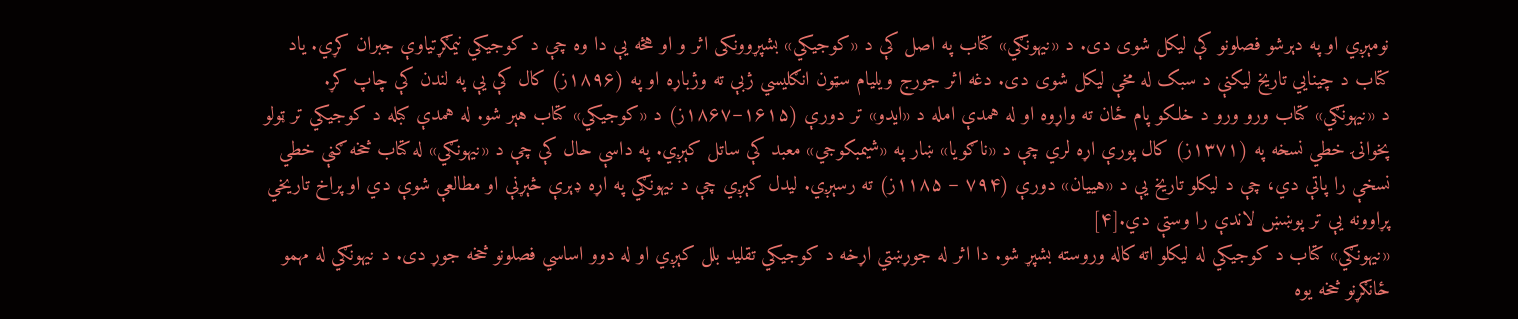نومېږي او په دېرشو فصلونو کې لیکل شوی دی. د «نیهونګي» کتاب په اصل کې د «کوجيکي» بشپړوونکی اثر و او هڅه یې دا وه چې د کوجيکي نیمګړتیاوې جبران کړي. یاد کتاب د چینایي تاریخ لیکنې د سبک له مخې ليکل شوی دی. دغه اثر جورج ویلیام سټون انګلیسي ژبې ته وژباړه او په (۱۸۹۶ز) کال کې یې په لندن کې چاپ کړ.
د «نیهونګي» کتاب ورو ورو د خلکو پام ځان ته واړوه او له همدې امله د «ایدو» تر دورې (۱۶۱۵–۱۸۶۷ز) د «کوجيکي» کتاب هېر شو. له همدې کبله د کوجيکي تر ټولو پخوانۍ خطي نسخه په (۱۳۷۱ز) کال پورې اړه لري چې د «ناګویا» ښار په «شیمبکوجي» معبد کې ساتل کېږي. په داسې حال کې چې د «نیهونګي» له کتاب څخه ګڼې خطي نسخې را پاتې دي، چې د لیکلو تاریخ یې د «هییان» دورې (۷۹۴ – ۱۱۸۵ز) ته رسېږي. لیدل کېږي چې د نیهونګي په اړه ډېرې څېړنې او مطالعې شوې دي او پراخ تاریخي پړاوونه یې تر پوښښ لاندې را وستې دي.[۴]
«نیهونګي» کتاب د کوجيکي له لیکلو اته کاله وروسته بشپړ شو. دا اثر له جوړښتي اړخه د کوجيکي تقلید بلل کېږي او له دوو اساسي فصلونو څخه جوړ دی. د نیهونګي له مهمو ځانګړنو څخه یوه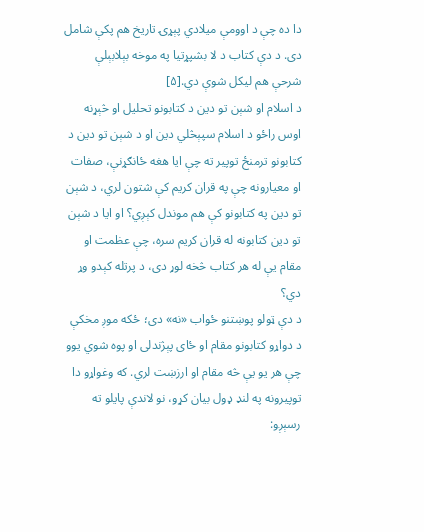دا ده چې د اوومې میلادي پېړۍ تاریخ هم پکې شامل دی. د دې کتاب د لا بشپړتیا په موخه بېلابېلې شرحې هم ليکل شوې دي.[۵]
د اسلام او شېن تو دين د کتابونو تحليل او څېړنه
اوس راځو د اسلام سپېڅلي دین او د شېن تو دین د کتابونو ترمنځ توپیر ته چې ایا هغه ځانګړنې، صفات او معیارونه چې په قران کریم کې شتون لري، د شېن تو دین په کتابونو کې هم موندل کېږي؟ او ایا د شېن تو دین کتابونه له قران کریم سره، چې عظمت او مقام یې له هر کتاب څخه لوړ دی، د پرتله کېدو وړ دي؟
د دې ټولو پوښتنو ځواب «نه» دی؛ ځکه موږ مخکې د دواړو کتابونو مقام او ځای پېژندلی او پوه شوي یوو چې هر یو یې څه مقام او ارزښت لري. که وغواړو دا توپیرونه په لنډ ډول بیان کړو، نو لاندې پایلو ته رسېږو: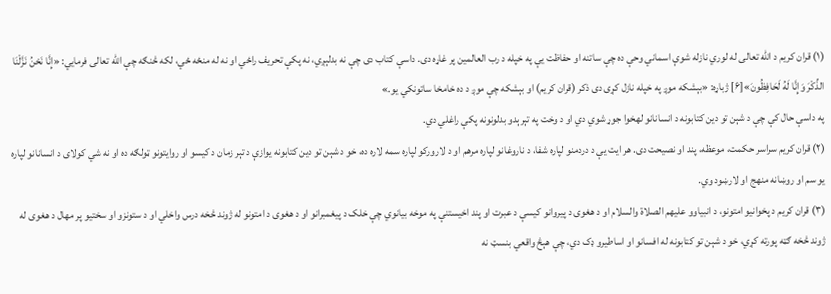(۱) قران کریم د الله تعالی له لوري نازله شوې اسماني وحې ده چې ساتنه او حفاظت یې په خپله د رب العالمین پر غاړه دی. داسې کتاب دی چې نه بدلېږي، نه پکې تحریف راځي او نه له منځه ځي، لکه څنګه چې الله تعالی فرمایي: «إِنَّا نَحْنُ نَزَّلْنَا الذِّكْرَ وَإِنَّا لَهُ لَحَافِظُونَ»[۶] ژباړه: «بېشکه موږ په خپله نازل کړی دی ذکر (قران کریم) او بېشکه چې موږ د ده خامخا ساتونکي یو.»
په داسې حال کې چې د شېن تو دین کتابونه د انسانانو لهخوا جوړ شوي دي او د وخت په تېرېدو بدلونونه پکې راغلي دي.
(۲) قران کریم سراسر حکمت، موعظه، پند او نصیحت دی. هر ایت یې د دردمنو لپاره شفا، د ناروغانو لپاره مرهم او د لارورکو لپاره سمه لاره ده، خو د شېن تو دین کتابونه یوازې د تېر زمان د کیسو او روایتونو ټولګه ده او نه شي کولای د انسانانو لپاره یو سم او روښانه منهج او لارښود وي.
(۳) قران کریم د پخوانیو امتونو، د انبیاوو علیهم الصلاة والسلام او د هغوی د پیروانو کیسې د عبرت او پند اخیستنې په موخه بیانوي چې خلک د پیغمبرانو او د هغوی د امتونو له ژوند څخه درس واخلي او د ستونزو او سختیو پر مهال د هغوی له ژوند څخه ګټه پورته کړي، خو د شېن تو کتابونه له افسانو او اساطیرو ډک دي، چې هېڅ واقعي بنسټ نه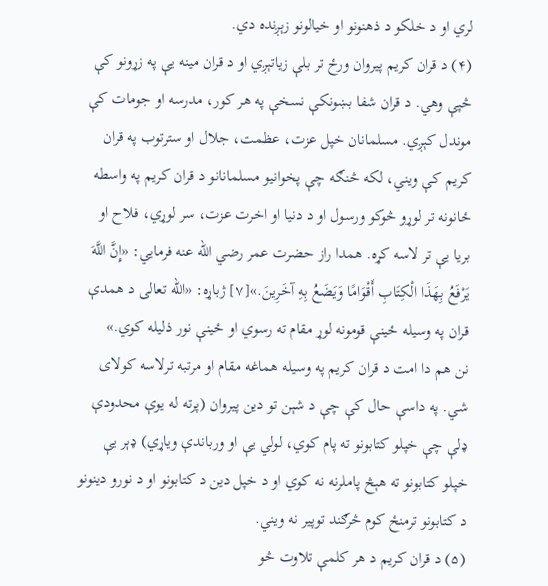لري او د خلکو د ذهنونو او خیالونو زېږنده دي.
(۴) د قران کریم پیروان ورځ تر بلې زیاتېږي او د قران مینه یې په زړونو کې څپې وهي. د قران شفا بښونکې نسخې په هر کور، مدرسه او جومات کې موندل کېږي. مسلمانان خپل عزت، عظمت، جلال او سترتوب په قران کریم کې ویني، لکه څنګه چې پخوانیو مسلمانانو د قران کریم په واسطه ځانونه تر لوړو څوکو ورسول او د دنیا او اخرت عزت، سر لوړي، فلاح او بریا یې تر لاسه کړه. همدا راز حضرت عمر رضي الله عنه فرمایي: «إِنَّ اللَّهَ يَرْفَعُ بِهَذَا الْكِتَابِ أَقْوَامًا وَيَضَعُ بِهِ آخَرِينَ.»[۷] ژباړه: «الله تعالی د همدې قران په وسیله ځینې قومونه لوړ مقام ته رسوي او ځینې نور ذلیله کوي.»
نن هم دا امت د قران کریم په وسیله هماغه مقام او مرتبه ترلاسه کولای شي. په داسې حال کې چې د شېن تو دین پیروان (پرته له یوې محدودې ډلې چې خپلو کتابونو ته پام کوي، لولي یې او ورباندې ویاړي) ډېر یې خپلو کتابونو ته هېڅ پاملرنه نه کوي او د خپل دین د کتابونو او د نورو دینونو د کتابونو ترمنځ کوم څرګند توپیر نه ویني.
(۵) د قران کریم د هر کلمې تلاوت څو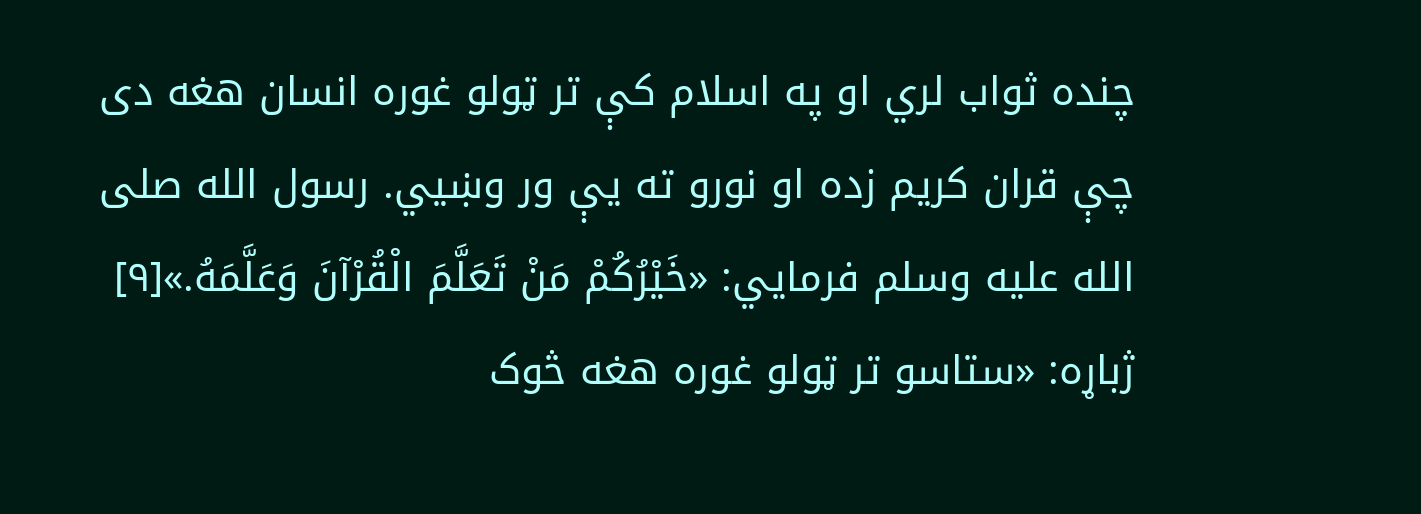چنده ثواب لري او په اسلام کې تر ټولو غوره انسان هغه دی چې قران کریم زده او نورو ته یې ور وښيي. رسول الله صلی الله علیه وسلم فرمایي: «خَيْرُكُمْ مَنْ تَعَلَّمَ الْقُرْآنَ وَعَلَّمَهُ.»[۹] ژباړه: «ستاسو تر ټولو غوره هغه څوک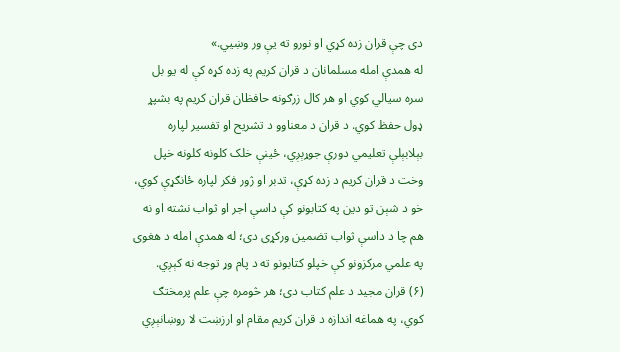دی چې قران زده کړي او نورو ته یې ور وښيي.»
له همدې امله مسلمانان د قران کریم په زده کړه کې له یو بل سره سیالي کوي او هر کال زرګونه حافظان قران کریم په بشپړ ډول حفظ کوي. د قران د معناوو د تشریح او تفسیر لپاره بېلابېلې تعلیمي دورې جوړېږي، ځینې خلک کلونه کلونه خپل وخت د قران کریم د زده کړې، تدبر او ژور فکر لپاره ځانګړې کوي، خو د شېن تو دین په کتابونو کې داسې اجر او ثواب نشته او نه هم چا د داسې ثواب تضمین ورکړی دی؛ له همدې امله د هغوی په علمي مرکزونو کې خپلو کتابونو ته د پام وړ توجه نه کېږي.
(۶) قران مجید د علم کتاب دی؛ هر څومره چې علم پرمختګ کوي، په هماغه اندازه د قران کریم مقام او ارزښت لا روښانېږي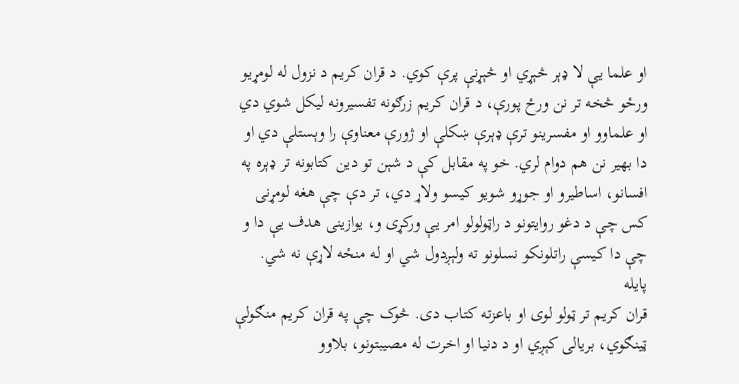او علما یې لا ډېر څېړي او څېړنې پرې کوي. د قران کریم د نزول له لومړیو ورځو څخه تر نن ورځ پورې، د قران کریم زرګونه تفسیرونه لیکل شوي دي او علماوو او مفسرينو ترې ډېرې ښکلې او ژورې معناوې را وېستلې دي او دا بهیر نن هم دوام لري. خو په مقابل کې د شېن تو دین کتابونه تر ډېره په افسانو، اساطیرو او جوړو شويو کیسو ولاړ دي، تر دې چې هغه لومړنی کس چې د دغو روایتونو د راټولولو امر یې ورکړی و، یوازینی هدف یې دا و چې دا کیسې راتلونکو نسلونو ته ولېږدول شي او له منځه لاړې نه شي.
پایله
قران کریم تر ټولو لوی او باعزته کتاب دی. څوک چې په قران کریم منګولې ټینګوي، بریالی کېږي او د دنیا او اخرت له مصیبتونو، بلاوو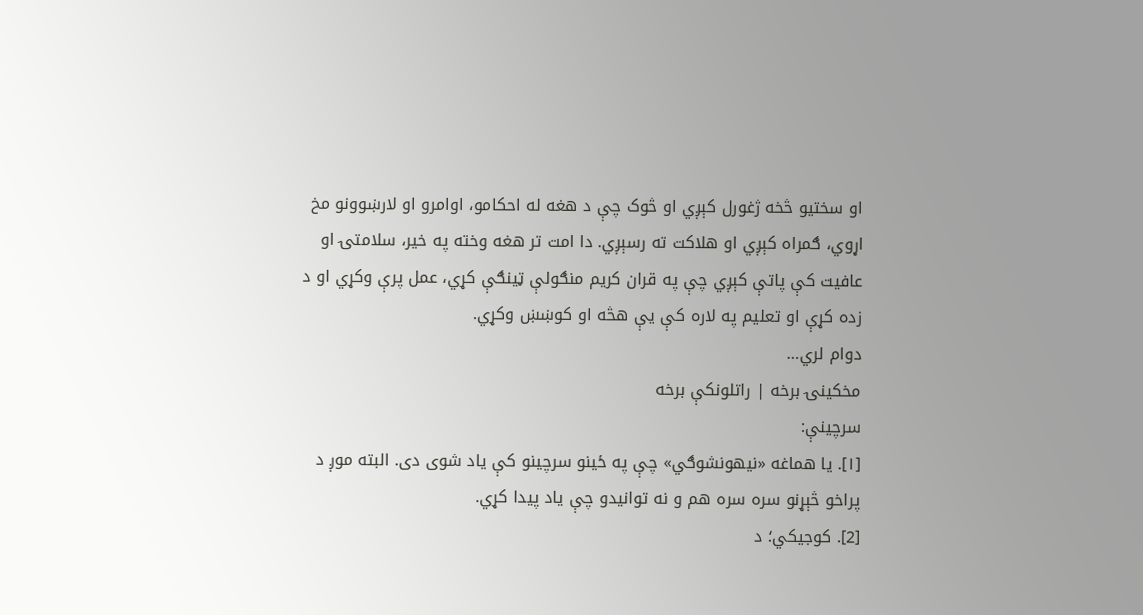او سختیو څخه ژغورل کېږي او څوک چې د هغه له احکامو، اوامرو او لارښوونو مخ اړوي، ګمراه کېږي او هلاکت ته رسېږي. دا امت تر هغه وخته په خیر، سلامتۍ او عافیت کې پاتې کېږي چې په قران کریم منګولې ټینګې کړي، عمل پرې وکړي او د زده کړې او تعلیم په لاره کې یې هڅه او کوښښ وکړي.
دوام لري…
مخکینۍ برخه | راتلونکې برخه
سرچینې:
[۱]. یا هماغه «نیهونشوګي» چې په ځینو سرچینو کې یاد شوی دی. البته موږ د پراخو څېړنو سره سره هم و نه توانیدو چې یاد پیدا کړي.
[2]. کوجيکي؛ د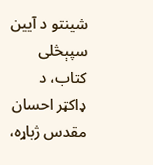شینتو د آیین سپېڅلی کتاب، د ډاکټر احسان مقدس ژباړه،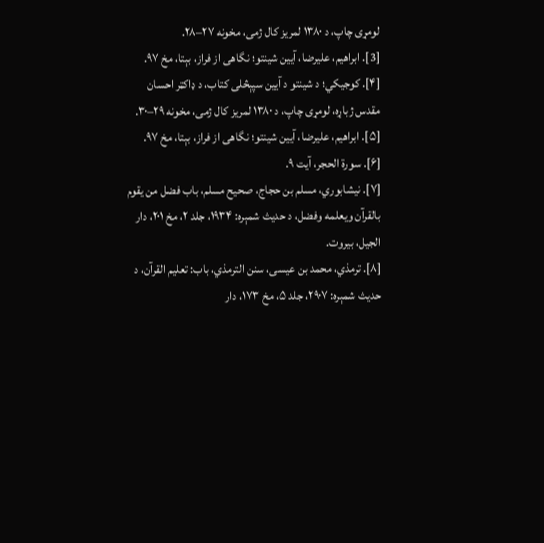لومړی چاپ، د ۱۳۸۰ لمریز کال ژمی، مخونه ۲۷–۲۸.
[3]. ابراهیم، علیرضا، آیین شینتو؛ نگاهی از فراز، بېتا، مخ ۹۷.
[۴]. کوجيکي؛ د شینتو د آیین سپېڅلی کتاب، د ډاکټر احسان مقدس ژباړه، لومړی چاپ، د ۱۳۸۰ لمریز کال ژمی، مخونه ۲۹–۳۰.
[۵]. ابراهیم، علیرضا، آیین شینتو؛ نگاهی از فراز، بېتا، مخ ۹۷.
[۶]. سورة الحجر، آیت ۹.
[۷]. نیشابوري، مسلم بن حجاج، صحیح مسلم، باب فضل من یقوم بالقرآن ویعلمه وفضل، د حدیث شمېره: ۱۹۳۴، جلد ۲، مخ ۲۰۱، دار الجیل، بیروت.
[۸]. ترمذي، محمد بن عیسی، سنن الترمذي، باب: تعلیم القرآن، د حدیث شمېره: ۲۹۰۷، جلد ۵، مخ ۱۷۳، دار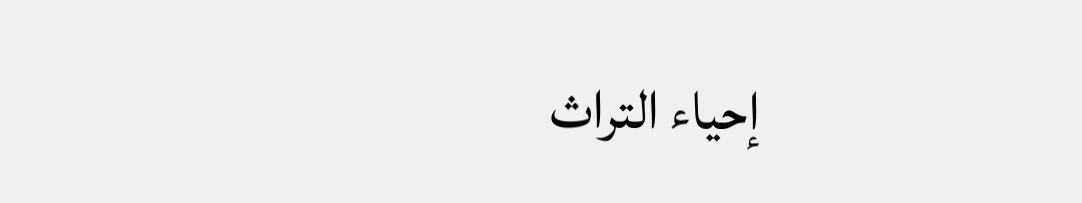إحیاء التراث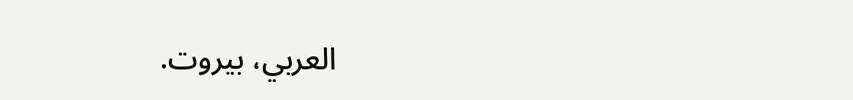العربي، بیروت.